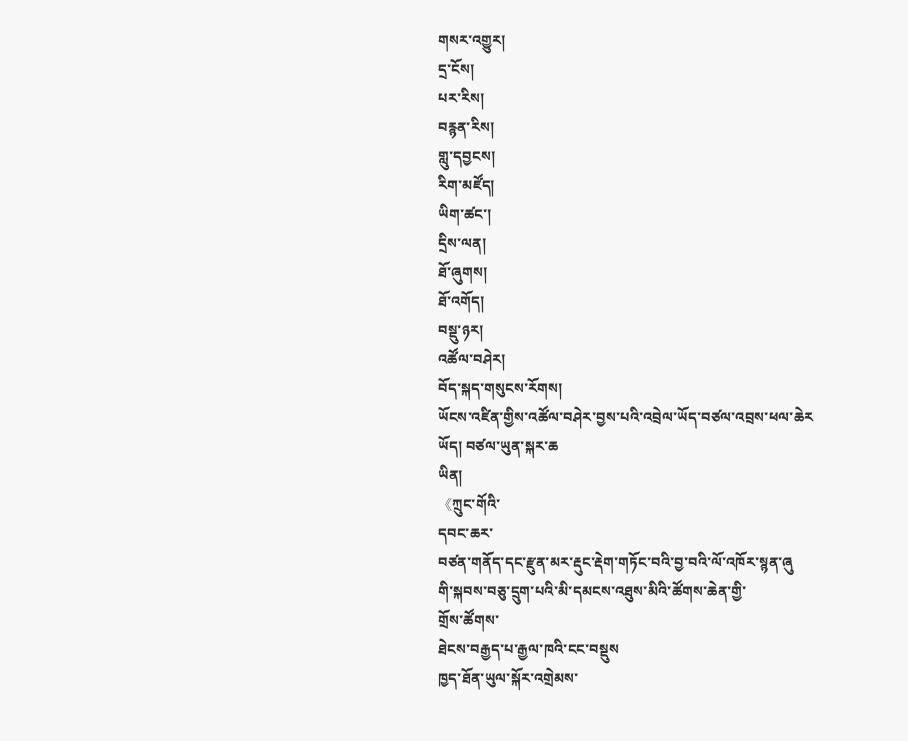གསར་འགྱུར།
དྲ་ངོས།
པར་རིས།
བརྙན་རིས།
གླུ་དབྱངས།
རིག་མཛོད།
ཡིག་ཚང་།
དྲིས་ལན།
ཐོ་ཞུགས།
ཐོ་འགོད།
བསྡུ་ཉར།
འཚོལ་བཤེར།
བོད་སྐད་གསུངས་རོགས།
ཡོངས་འཛིན་གྱིས་འཚོལ་བཤེར་བྱས་པའི་འབྲེལ་ཡོད་བཙལ་འབྲས་ཕལ་ཆེར
ཡོད། བཙལ་ཡུན་སྐར་ཆ
ཡིན།
《ཀྲུང་གོའི་
དབང་ཆར་
བཙན་གནོད་དང་རྫུན་མར་རྡུང་རྡེག་གཏོང་བའི་བྱ་བའི་ལོ་འཁོར་སྙན་ཞུ
གི་སྐབས་བཅུ་དྲུག་པའི་མི་དམངས་འཐུས་མིའི་ཚོགས་ཆེན་གྱི་
གྲོས་ཚོགས་
ཐེངས་བརྒྱད་པ་རྒྱལ་ཁའི་ངང་བསྡུས
ཁྱད་ཐོན་ཡུལ་སྐོར་འགྲེམས་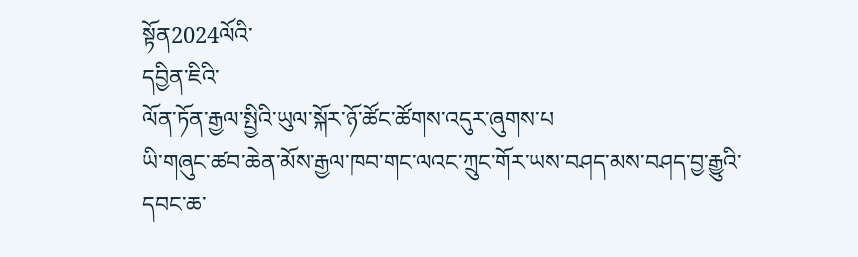སྟོན2024ལོའི་
དབྱིན་ཇིའི་
ལོན་ཏོན་རྒྱལ་སྤྱིའི་ཡུལ་སྐོར་ཉོ་ཚོང་ཚོགས་འདུར་ཞུགས་པ
ཡི་གཞུང་ཚབ་ཆེན་མོས་རྒྱལ་ཁབ་གང་ལའང་ཀྲུང་གོར་ཡས་བཤད་མས་བཤད་བྱ་རྒྱུའི་
དབང་ཆ་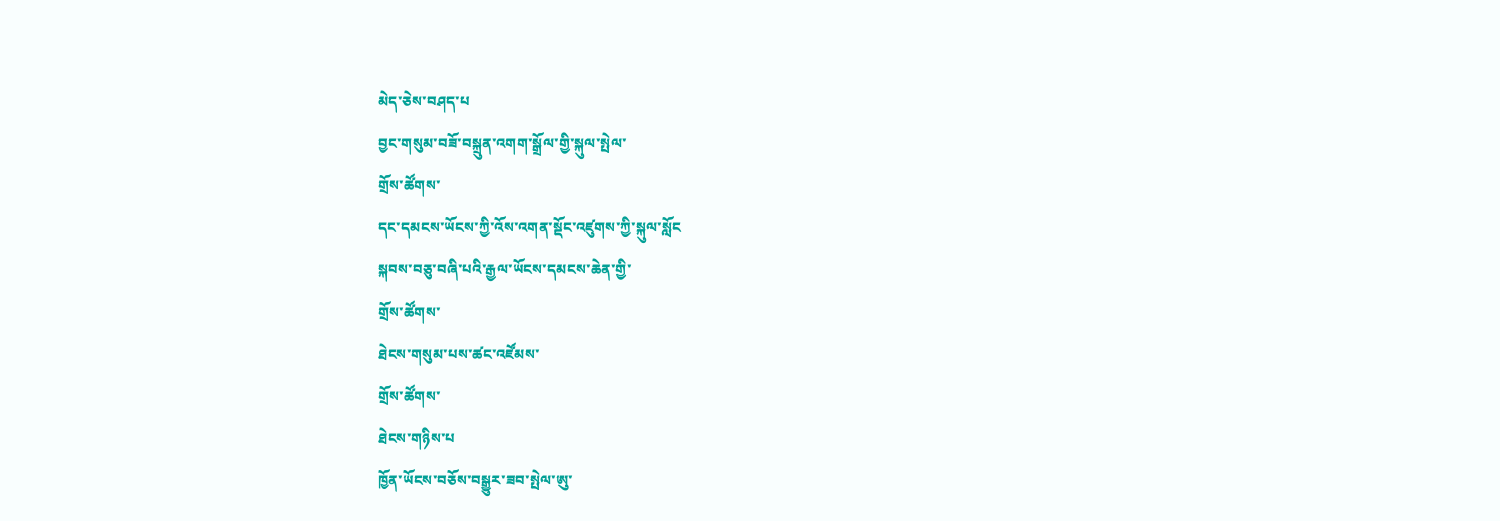མེད་ཅེས་བཤད་པ
བྱང་གསུམ་བཟོ་བསྐྲུན་འགག་སྒྲོལ་གྱི་སྐུལ་སྤེལ་
གྲོས་ཚོགས་
དང་དམངས་ཡོངས་ཀྱི་འོས་འགན་སྡོང་འཛུགས་ཀྱི་སྐུལ་སློང
སྐབས་བཅུ་བཞི་པའི་རྒྱལ་ཡོངས་དམངས་ཆེན་གྱི་
གྲོས་ཚོགས་
ཐེངས་གསུམ་པས་ཚང་འཛོམས་
གྲོས་ཚོགས་
ཐེངས་གཉིས་པ
ཁྱོན་ཡོངས་བཅོས་བསྒྱུར་ཟབ་སྤེལ་ཨུ་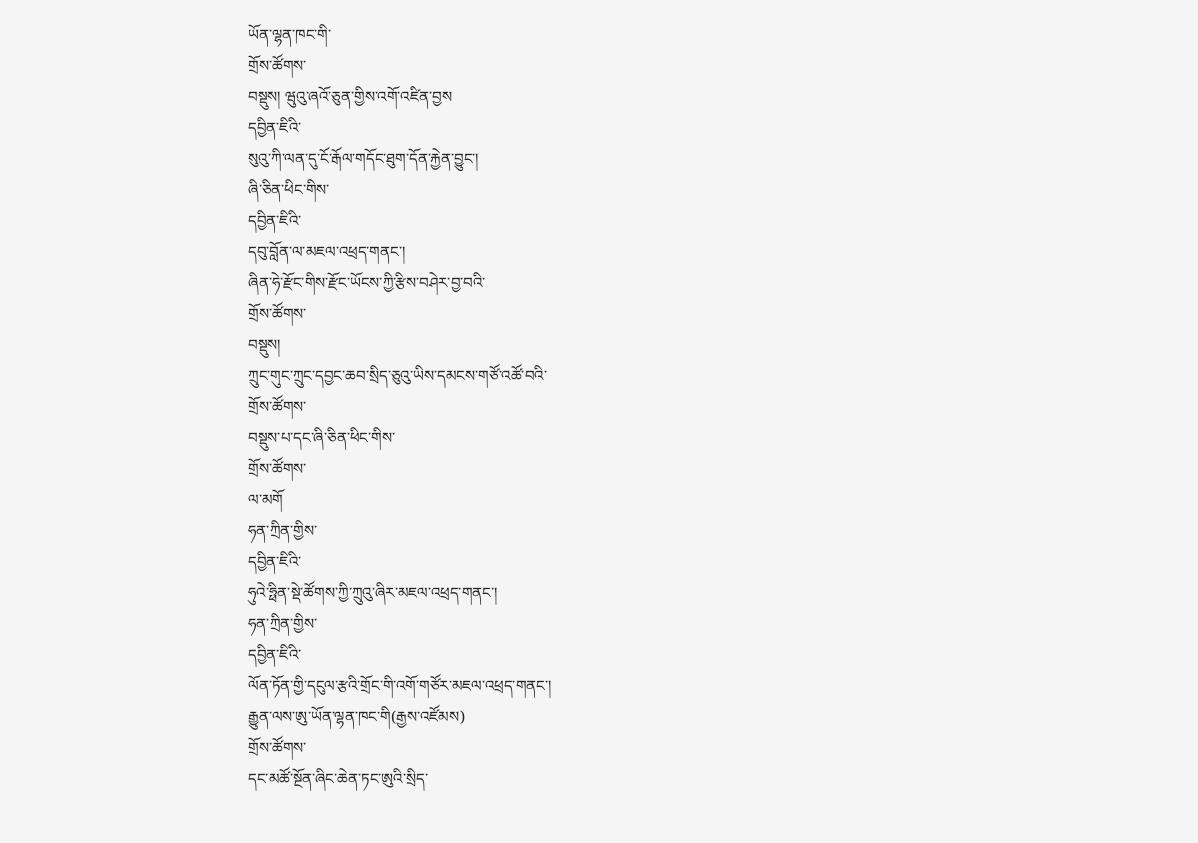ཡོན་ལྷན་ཁང་གི་
གྲོས་ཚོགས་
བསྡུས། ཝུའུ་ཞའོ་ཅུན་གྱིས་འགོ་འཛིན་བྱས
དབྱིན་ཇིའི་
སུའུ་ཀི་ལན་དུ་ངོ་རྒོལ་གདོང་ཐུག་དོན་རྐྱེན་བྱུང་།
ཞི་ཅིན་ཕིང་གིས་
དབྱིན་ཇིའི་
དབུ་བློན་ལ་མཇལ་འཕྲད་གནང་།
ཞིན་ཧེ་རྫོང་གིས་རྫོང་ཡོངས་ཀྱི་རྩིས་བཤེར་བྱ་བའི་
གྲོས་ཚོགས་
བསྡུས།
ཀྲུང་གུང་ཀྲུང་དབྱང་ཆབ་སྲིད་ཅུའུ་ཡིས་དམངས་གཙོ་འཚོ་བའི་
གྲོས་ཚོགས་
བསྡུས་པ་དང་ཞི་ཅིན་ཕིང་གིས་
གྲོས་ཚོགས་
ལ་མགོ
ཧན་ཀྲིན་གྱིས་
དབྱིན་ཇིའི་
ཧུའེ་ཧྥིན་སྡེ་ཚོགས་ཀྱི་ཀྲུའུ་ཞིར་མཇལ་འཕྲད་གནང་།
ཧན་ཀྲིན་གྱིས་
དབྱིན་ཇིའི་
ལོན་ཏོན་གྱི་དངུལ་རྩའི་གྲོང་གི་འགོ་གཙོར་མཇལ་འཕྲད་གནང་།
རྒྱུན་ལས་ཨུ་ཡོན་ལྷན་ཁང་གི(རྒྱས་འཛོམས)
གྲོས་ཚོགས་
དང་མཚོ་སྔོན་ཞིང་ཆེན་ཏང་ཨུའི་སྲིད་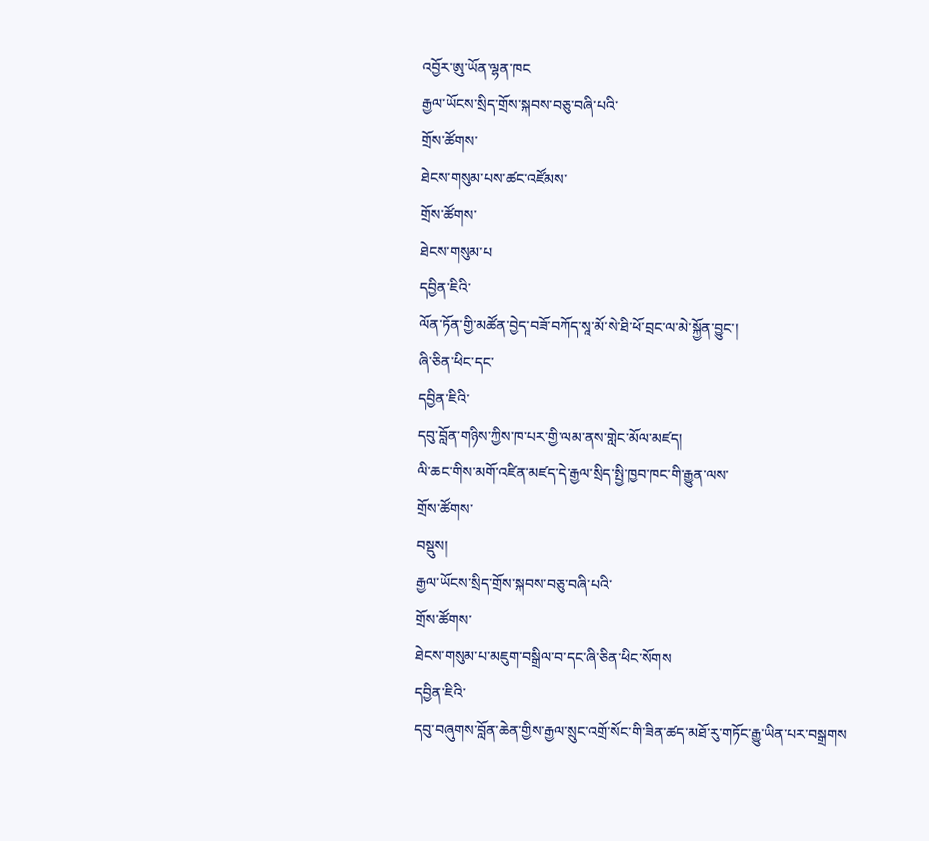འབྱོར་ཨུ་ཡོན་ལྷན་ཁང
རྒྱལ་ཡོངས་སྲིད་གྲོས་སྐབས་བཅུ་བཞི་པའི་
གྲོས་ཚོགས་
ཐེངས་གསུམ་པས་ཚང་འཛོམས་
གྲོས་ཚོགས་
ཐེངས་གསུམ་པ
དབྱིན་ཇིའི་
ལོན་ཏོན་གྱི་མཚོན་བྱེད་བཟོ་བཀོད་སཱ་མོ་སེ་ཐི་ཕོ་བྲང་ལ་མེ་སྐྱོན་བྱུང་།
ཞི་ཅིན་ཕིང་དང་
དབྱིན་ཇིའི་
དབུ་བློན་གཉིས་ཀྱིས་ཁ་པར་གྱི་ལམ་ནས་གླེང་མོལ་མཛད།
ལི་ཆང་གིས་མགོ་འཛིན་མཛད་དེ་རྒྱལ་སྲིད་སྤྱི་ཁྱབ་ཁང་གི་རྒྱུན་ལས་
གྲོས་ཚོགས་
བསྡུས།
རྒྱལ་ཡོངས་སྲིད་གྲོས་སྐབས་བཅུ་བཞི་པའི་
གྲོས་ཚོགས་
ཐེངས་གསུམ་པ་མཇུག་བསྒྲིལ་བ་དང་ཞི་ཅིན་ཕིང་སོགས
དབྱིན་ཇིའི་
དབུ་བཞུགས་བློན་ཆེན་གྱིས་རྒྱལ་སྲུང་འགྲོ་སོང་གི་ཟིན་ཚད་མཐོ་རུ་གཏོང་རྒྱུ་ཡིན་པར་བསྒྲགས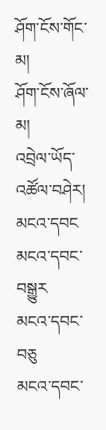ཤོག་ངོས་གོང་མ།
ཤོག་ངོས་ཞོལ་མ།
འབྲེལ་ཡོད་འཚོལ་བཤེར།
མངའ་དབང
མངའ་དབང་བསྒྱུར
མངའ་དབང་བཅུ
མངའ་དབང་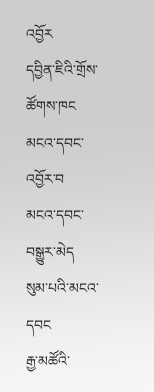འབྱོར
དབྱིན་ཇིའི་གྲོས་ཚོགས་ཁང
མངའ་དབང་འབྱོར་བ
མངའ་དབང་བསྒྱུར་མེད
སུམ་པའི་མངའ་དབང
རྒྱ་མཚོའི་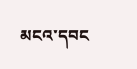མངའ་དབང